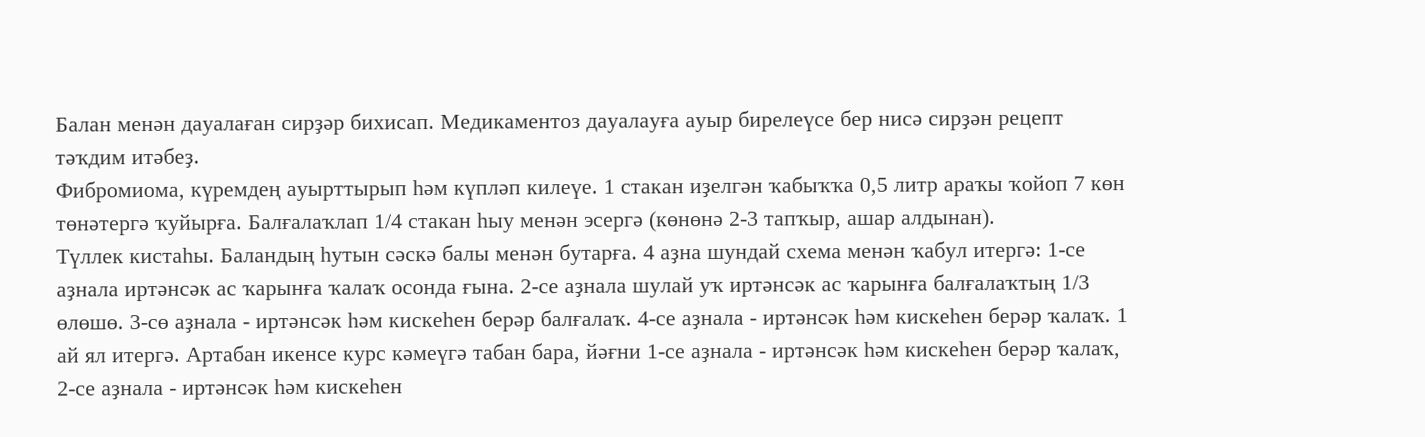Балан менән дауалаған сирҙәр бихисап. Медикаментоз дауалауға ауыр бирелеүсе бер нисә сирҙән рецепт тәҡдим итәбеҙ.
Фибромиома, күремдең ауырттырып һәм күпләп килеүе. 1 стакан иҙелгән ҡабыҡҡа 0,5 литр араҡы ҡойоп 7 көн төнәтергә ҡуйырға. Балғалаҡлап 1/4 стакан һыу менән эсергә (көнөнә 2-3 тапҡыр, ашар алдынан).
Түллек кистаһы. Баландың һутын сәскә балы менән бутарға. 4 аҙна шундай схема менән ҡабул итергә: 1-се аҙнала иртәнсәк ас ҡарынға ҡалаҡ осонда ғына. 2-се аҙнала шулай уҡ иртәнсәк ас ҡарынға балғалаҡтың 1/3 өлөшө. 3-сө аҙнала - иртәнсәк һәм кискеһен берәр балғалаҡ. 4-се аҙнала - иртәнсәк һәм кискеһен берәр ҡалаҡ. 1 ай ял итергә. Артабан икенсе курс кәмеүгә табан бара, йәғни 1-се аҙнала - иртәнсәк һәм кискеһен берәр ҡалаҡ, 2-се аҙнала - иртәнсәк һәм кискеһен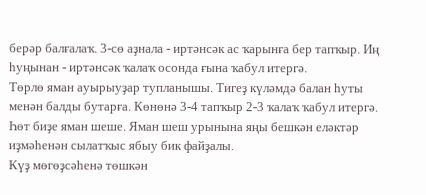берәр балғалаҡ. 3-сө аҙнала - иртәнсәк ас ҡарынға бер тапҡыр. Иң һуңынан - иртәнсәк ҡалаҡ осонда ғына ҡабул итергә.
Төрлө яман ауырыуҙар тупланышы. Тигеҙ күләмдә балан һуты менән балды бутарға. Көнөнә 3-4 тапҡыр 2-3 ҡалаҡ ҡабул итергә.
Һөт биҙе яман шеше. Яман шеш урынына яңы бешкән еләктәр иҙмәһенән сылатҡыс ябыу бик файҙалы.
Күҙ мөгөҙсәһенә төшкән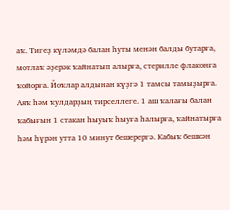аҡ. Тигеҙ күләмдә балан һуты менән балды бутарға, мотлаҡ әҙерәк ҡайнатып алырға, стерилле флаконға ҡойорға. Йоҡлар алдынан күҙгә 1 тамсы тамыҙырға.
Аяҡ һәм ҡулдарҙың тирселлеге. 1 аш ҡалағы балан ҡабығын 1 стакан һыуыҡ һыуға һалырға, ҡайнатырға һәм һүрән утта 10 минут бешерергә. Кабыҡ бешкән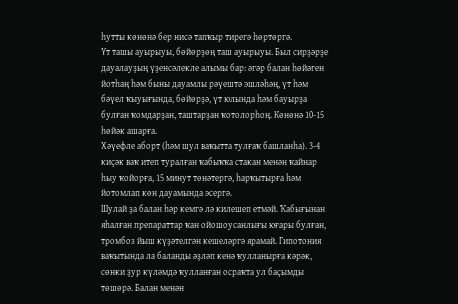һутты көнөнә бер нисә тапҡыр тирегә һөртөргә.
Үт ташы ауырыуы, бөйөрҙөң таш ауырыуы. Был сирҙәрҙе дауалауҙың үҙенсәлекле алымы бар: әгәр балан һөйәген йотһаң һәм быны дауамлы рәүештә эшләһәң, үт һәм бәүел ҡыуығында, бөйөрҙә, үт юлында һәм бауырҙа булған ҡомдарҙан, таштарҙан ҡотолорһоң. Көнөнә 10-15 һөйәк ашарға.
Хәүефле аборт (һәм шул ваҡытта тулғаҡ башланһа). 3-4 киҫәк ваҡ итеп туралған ҡабыҡҡа стакан менән ҡайнар һыу ҡойорға, 15 минут төнәтергә, һарҡытырға һәм йотомлап көн дауамында эсергә.
Шулай ҙа балан һәр кемгә лә килешеп етмәй. Ҡабығынан яһалған препараттар ҡан ойошоусанлығы юғары булған, тромбоз йыш күҙәтелгән кешеләргә ярамай. Гипотония ваҡытында ла баланды әҙләп кенә ҡулланырға кәрәк, сөнки ҙур күләмдә ҡулланған осраҡта ул баҫымды төшөрә. Балан менән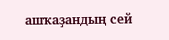ашҡаҙандың сей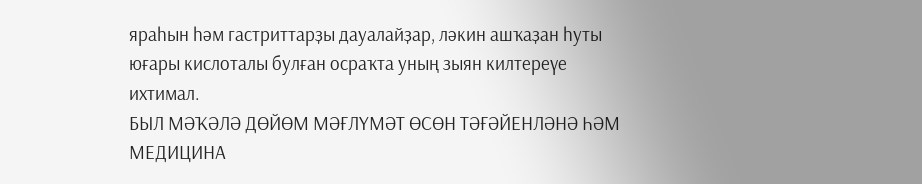яраһын һәм гастриттарҙы дауалайҙар, ләкин ашҡаҙан һуты юғары кислоталы булған осраҡта уның зыян килтереүе ихтимал.
БЫЛ МӘҠӘЛӘ ДӨЙӨМ МӘҒЛҮМӘТ ӨСӨН ТӘҒӘЙЕНЛӘНӘ ҺӘМ МЕДИЦИНА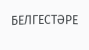БЕЛГЕСТӘРЕ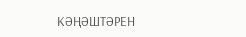КӘҢӘШТӘРЕН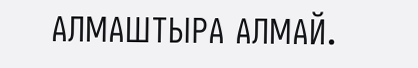АЛМАШТЫРА АЛМАЙ.